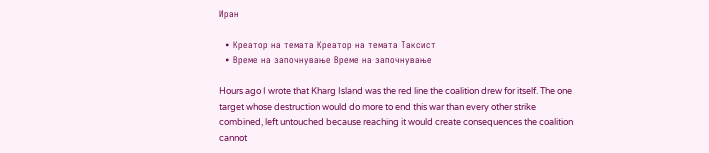Иран

  • Креатор на темата Креатор на темата Таксист
  • Време на започнување Време на започнување

Hours ago I wrote that Kharg Island was the red line the coalition drew for itself. The one target whose destruction would do more to end this war than every other strike combined, left untouched because reaching it would create consequences the coalition cannot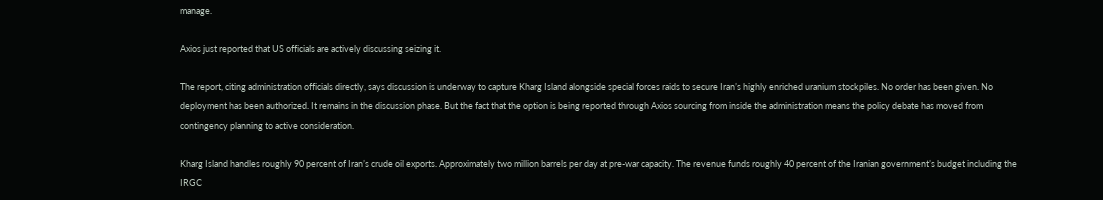manage.

Axios just reported that US officials are actively discussing seizing it.

The report, citing administration officials directly, says discussion is underway to capture Kharg Island alongside special forces raids to secure Iran’s highly enriched uranium stockpiles. No order has been given. No deployment has been authorized. It remains in the discussion phase. But the fact that the option is being reported through Axios sourcing from inside the administration means the policy debate has moved from contingency planning to active consideration.

Kharg Island handles roughly 90 percent of Iran’s crude oil exports. Approximately two million barrels per day at pre-war capacity. The revenue funds roughly 40 percent of the Iranian government’s budget including the IRGC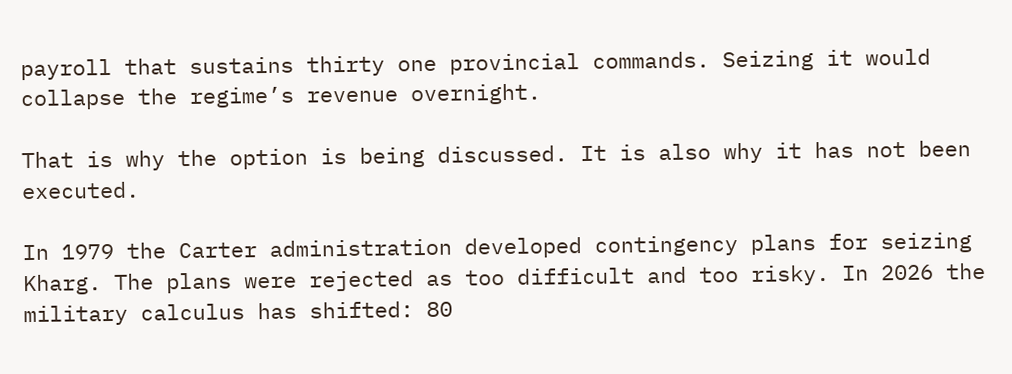payroll that sustains thirty one provincial commands. Seizing it would collapse the regime’s revenue overnight.

That is why the option is being discussed. It is also why it has not been executed.

In 1979 the Carter administration developed contingency plans for seizing Kharg. The plans were rejected as too difficult and too risky. In 2026 the military calculus has shifted: 80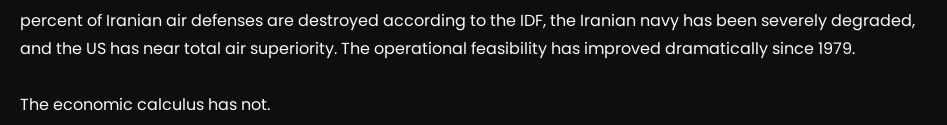percent of Iranian air defenses are destroyed according to the IDF, the Iranian navy has been severely degraded, and the US has near total air superiority. The operational feasibility has improved dramatically since 1979.

The economic calculus has not.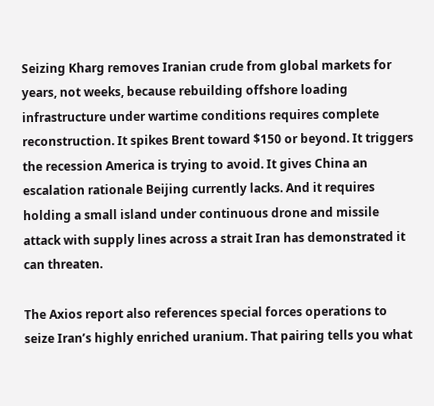Seizing Kharg removes Iranian crude from global markets for years, not weeks, because rebuilding offshore loading infrastructure under wartime conditions requires complete reconstruction. It spikes Brent toward $150 or beyond. It triggers the recession America is trying to avoid. It gives China an escalation rationale Beijing currently lacks. And it requires holding a small island under continuous drone and missile attack with supply lines across a strait Iran has demonstrated it can threaten.

The Axios report also references special forces operations to seize Iran’s highly enriched uranium. That pairing tells you what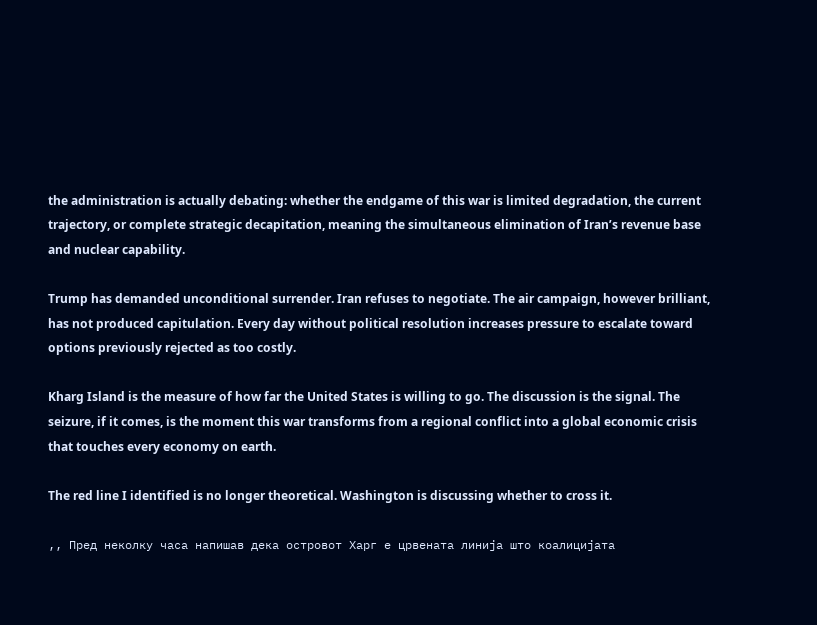the administration is actually debating: whether the endgame of this war is limited degradation, the current trajectory, or complete strategic decapitation, meaning the simultaneous elimination of Iran’s revenue base and nuclear capability.

Trump has demanded unconditional surrender. Iran refuses to negotiate. The air campaign, however brilliant, has not produced capitulation. Every day without political resolution increases pressure to escalate toward options previously rejected as too costly.

Kharg Island is the measure of how far the United States is willing to go. The discussion is the signal. The seizure, if it comes, is the moment this war transforms from a regional conflict into a global economic crisis that touches every economy on earth.

The red line I identified is no longer theoretical. Washington is discussing whether to cross it.

,, Пред неколку часа напишав дека островот Харг е црвената линија што коалицијата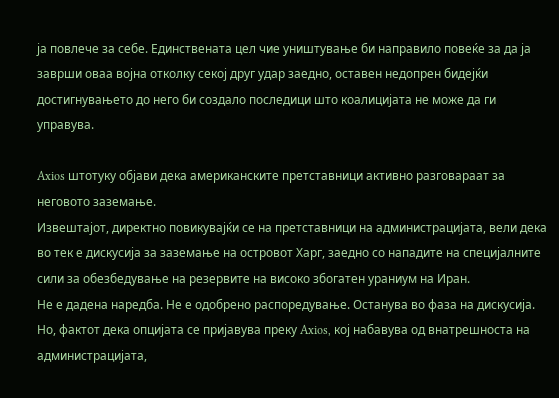ја повлече за себе. Единствената цел чие уништување би направило повеќе за да ја заврши оваа војна отколку секој друг удар заедно, оставен недопрен бидејќи достигнувањето до него би создало последици што коалицијата не може да ги управува.

Axios штотуку објави дека американските претставници активно разговараат за неговото заземање.
Извештајот, директно повикувајќи се на претставници на администрацијата, вели дека во тек е дискусија за заземање на островот Харг, заедно со нападите на специјалните сили за обезбедување на резервите на високо збогатен ураниум на Иран.
Не е дадена наредба. Не е одобрено распоредување. Останува во фаза на дискусија.
Но, фактот дека опцијата се пријавува преку Axios, кој набавува од внатрешноста на администрацијата,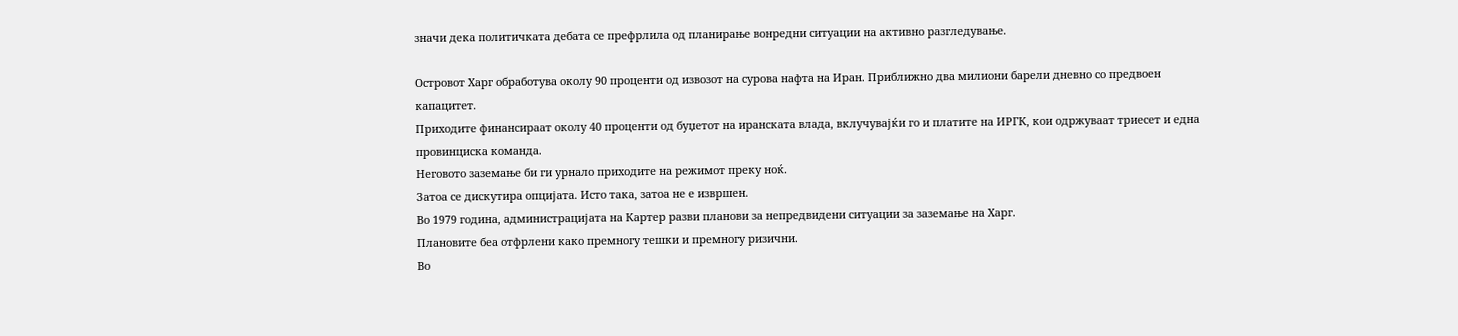значи дека политичката дебата се префрлила од планирање вонредни ситуации на активно разгледување.

Островот Харг обработува околу 90 проценти од извозот на сурова нафта на Иран. Приближно два милиони барели дневно со предвоен капацитет.
Приходите финансираат околу 40 проценти од буџетот на иранската влада, вклучувајќи го и платите на ИРГК, кои одржуваат триесет и една провинциска команда.
Неговото заземање би ги урнало приходите на режимот преку ноќ.
Затоа се дискутира опцијата. Исто така, затоа не е извршен.
Во 1979 година, администрацијата на Картер разви планови за непредвидени ситуации за заземање на Харг.
Плановите беа отфрлени како премногу тешки и премногу ризични.
Во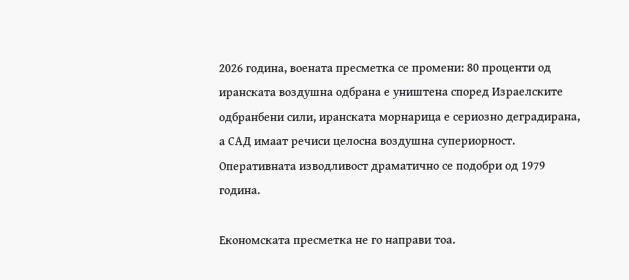2026 година, воената пресметка се промени: 80 проценти од иранската воздушна одбрана е уништена според Израелските одбранбени сили, иранската морнарица е сериозно деградирана, а САД имаат речиси целосна воздушна супериорност. Оперативната изводливост драматично се подобри од 1979 година.

Економската пресметка не го направи тоа.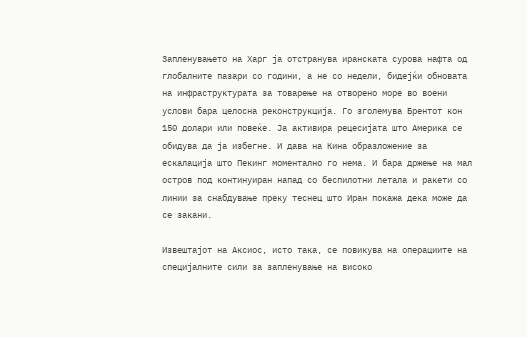Запленувањето на Харг ја отстранува иранската сурова нафта од глобалните пазари со години, а не со недели, бидејќи обновата на инфраструктурата за товарење на отворено море во воени услови бара целосна реконструкција. Го зголемува Брентот кон 150 долари или повеќе. Ја активира рецесијата што Америка се обидува да ја избегне. И дава на Кина образложение за ескалација што Пекинг моментално го нема. И бара држење на мал остров под континуиран напад со беспилотни летала и ракети со линии за снабдување преку теснец што Иран покажа дека може да се закани.

Извештајот на Аксиос, исто така, се повикува на операциите на специјалните сили за запленување на високо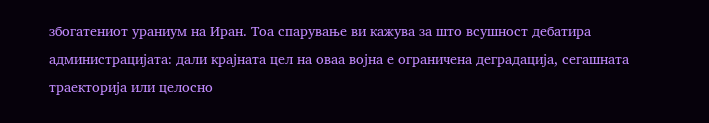збогатениот ураниум на Иран. Тоа спарување ви кажува за што всушност дебатира администрацијата: дали крајната цел на оваа војна е ограничена деградација, сегашната траекторија или целосно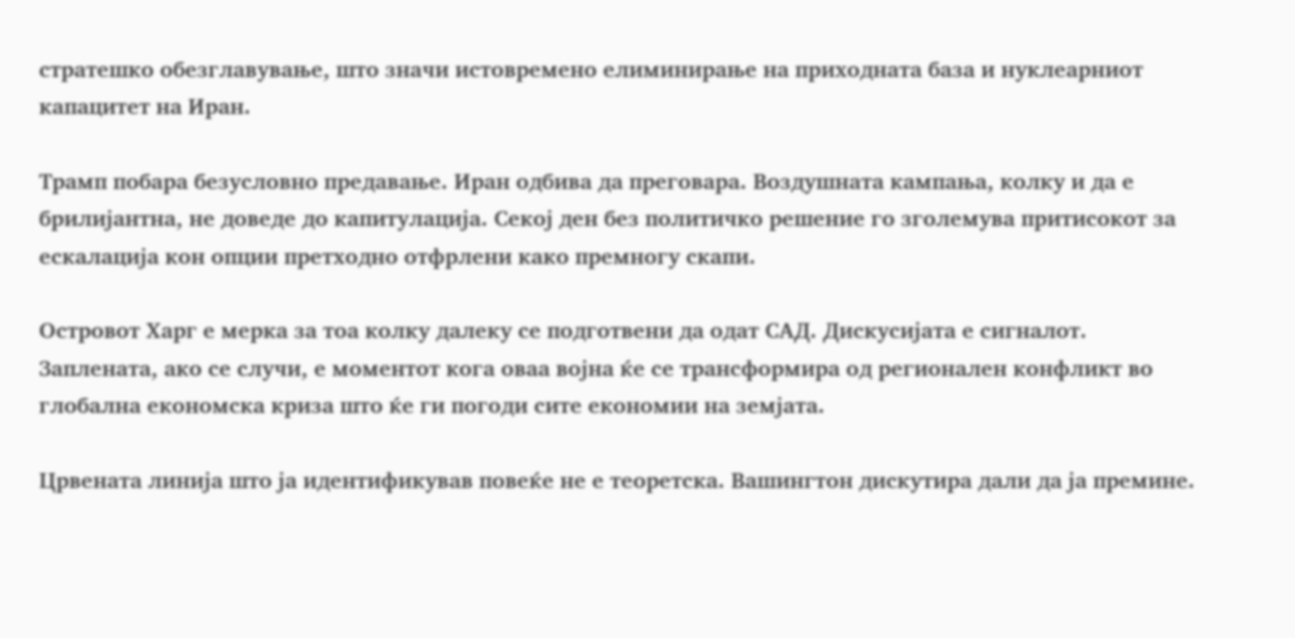стратешко обезглавување, што значи истовремено елиминирање на приходната база и нуклеарниот капацитет на Иран.

Трамп побара безусловно предавање. Иран одбива да преговара. Воздушната кампања, колку и да е брилијантна, не доведе до капитулација. Секој ден без политичко решение го зголемува притисокот за ескалација кон опции претходно отфрлени како премногу скапи.

Островот Харг е мерка за тоа колку далеку се подготвени да одат САД. Дискусијата е сигналот. Заплената, ако се случи, е моментот кога оваа војна ќе се трансформира од регионален конфликт во глобална економска криза што ќе ги погоди сите економии на земјата.

Црвената линија што ја идентификував повеќе не е теоретска. Вашингтон дискутира дали да ја премине.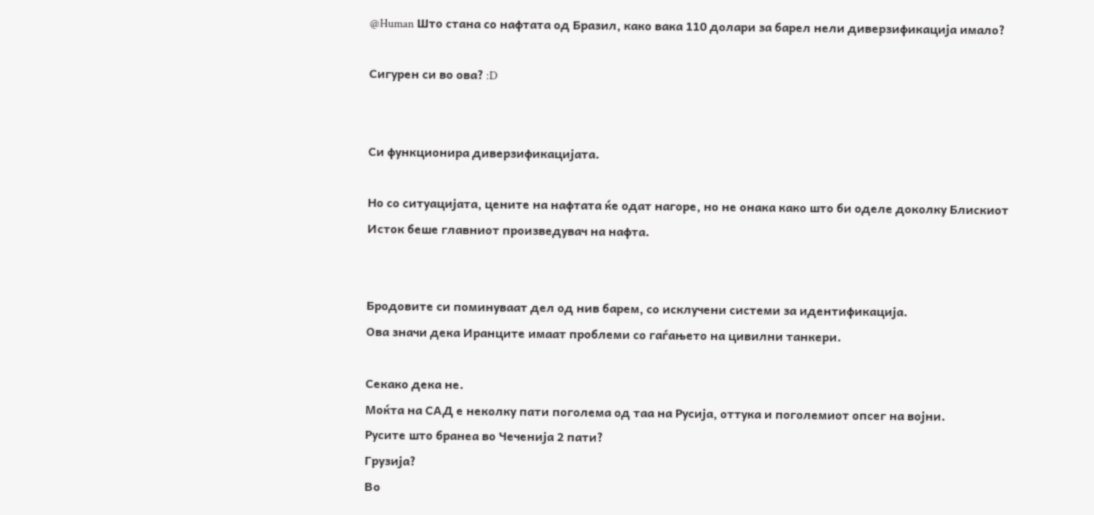@Human Што стана со нафтата од Бразил, како вака 110 долари за барел нели диверзификација имало?

Сигурен си во ова? :D


Си функционира диверзификацијата.

Но со ситуацијата, цените на нафтата ќе одат нагоре, но не онака како што би оделе доколку Блискиот Исток беше главниот произведувач на нафта.


Бродовите си поминуваат дел од нив барем, со исклучени системи за идентификација.
Ова значи дека Иранците имаат проблеми со гаѓањето на цивилни танкери.

Секако дека не.
Моќта на САД е неколку пати поголема од таа на Русија, оттука и поголемиот опсег на војни.
Русите што бранеа во Чеченија 2 пати?
Грузија?
Во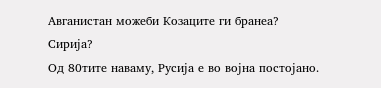Авганистан можеби Козаците ги бранеа?
Сирија?
Од 80тите наваму, Русија е во војна постојано.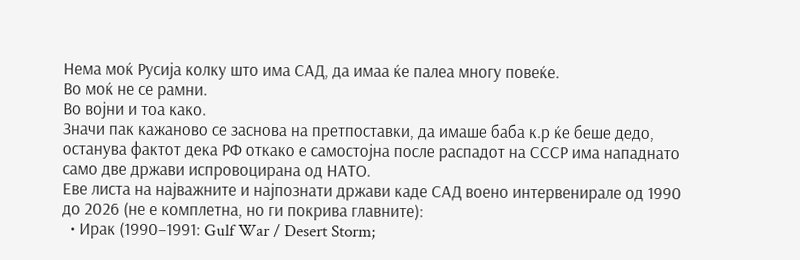Нема моќ Русија колку што има САД, да имаа ќе палеа многу повеќе.
Во моќ не се рамни.
Во војни и тоа како.
Значи пак кажаново се заснова на претпоставки, да имаше баба к.р ќе беше дедо, останува фактот дека РФ откако е самостојна после распадот на СССР има нападнато само две држави испровоцирана од НАТО.
Еве листа на најважните и најпознати држави каде САД воено интервенирале од 1990 до 2026 (не е комплетна, но ги покрива главните):
  • Ирак (1990–1991: Gulf War / Desert Storm;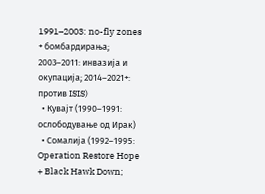1991–2003: no-fly zones + бомбардирања; 2003–2011: инвазија и окупација; 2014–2021+: против ISIS)
  • Кувајт (1990–1991: ослободување од Ирак)
  • Сомалија (1992–1995: Operation Restore Hope + Black Hawk Down;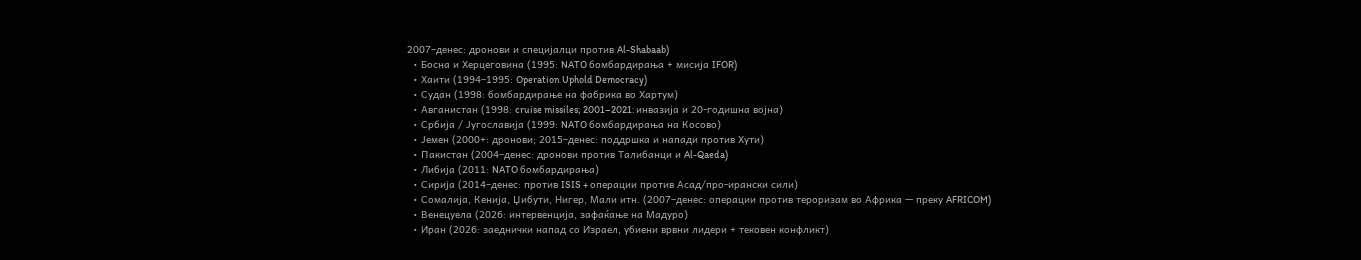2007–денес: дронови и специјалци против Al-Shabaab)
  • Босна и Херцеговина (1995: NATO бомбардирања + мисија IFOR)
  • Хаити (1994–1995: Operation Uphold Democracy)
  • Судан (1998: бомбардирање на фабрика во Хартум)
  • Авганистан (1998: cruise missiles; 2001–2021: инвазија и 20-годишна војна)
  • Србија / Југославија (1999: NATO бомбардирања на Косово)
  • Јемен (2000+: дронови; 2015–денес: поддршка и напади против Хути)
  • Пакистан (2004–денес: дронови против Талибанци и Al-Qaeda)
  • Либија (2011: NATO бомбардирања)
  • Сирија (2014–денес: против ISIS + операции против Асад/про-ирански сили)
  • Сомалија, Кенија, Џибути, Нигер, Мали итн. (2007–денес: операции против тероризам во Африка — преку AFRICOM)
  • Венецуела (2026: интервенција, зафаќање на Мадуро)
  • Иран (2026: заеднички напад со Израел, убиени врвни лидери + тековен конфликт)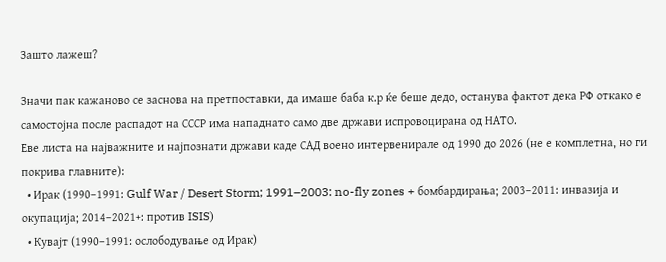Зашто лажеш?

Значи пак кажаново се заснова на претпоставки, да имаше баба к.р ќе беше дедо, останува фактот дека РФ откако е самостојна после распадот на СССР има нападнато само две држави испровоцирана од НАТО.
Еве листа на најважните и најпознати држави каде САД воено интервенирале од 1990 до 2026 (не е комплетна, но ги покрива главните):
  • Ирак (1990–1991: Gulf War / Desert Storm; 1991–2003: no-fly zones + бомбардирања; 2003–2011: инвазија и окупација; 2014–2021+: против ISIS)
  • Кувајт (1990–1991: ослободување од Ирак)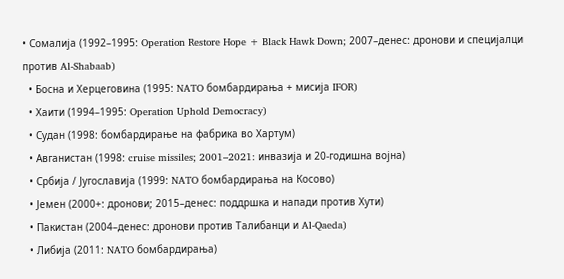• Сомалија (1992–1995: Operation Restore Hope + Black Hawk Down; 2007–денес: дронови и специјалци против Al-Shabaab)
  • Босна и Херцеговина (1995: NATO бомбардирања + мисија IFOR)
  • Хаити (1994–1995: Operation Uphold Democracy)
  • Судан (1998: бомбардирање на фабрика во Хартум)
  • Авганистан (1998: cruise missiles; 2001–2021: инвазија и 20-годишна војна)
  • Србија / Југославија (1999: NATO бомбардирања на Косово)
  • Јемен (2000+: дронови; 2015–денес: поддршка и напади против Хути)
  • Пакистан (2004–денес: дронови против Талибанци и Al-Qaeda)
  • Либија (2011: NATO бомбардирања)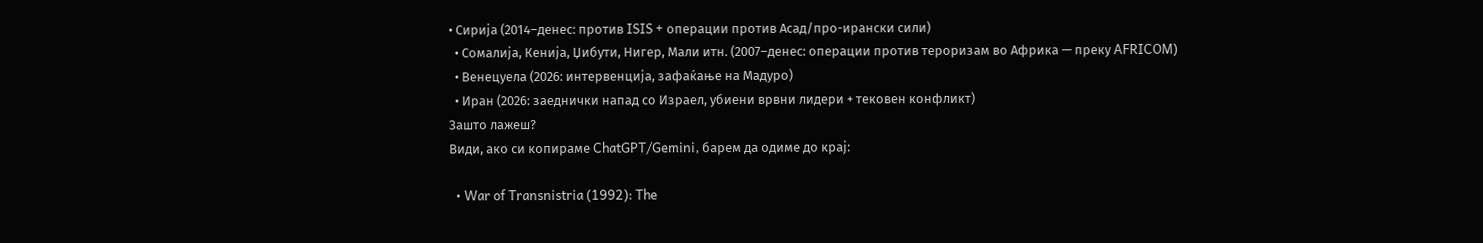• Сирија (2014–денес: против ISIS + операции против Асад/про-ирански сили)
  • Сомалија, Кенија, Џибути, Нигер, Мали итн. (2007–денес: операции против тероризам во Африка — преку AFRICOM)
  • Венецуела (2026: интервенција, зафаќање на Мадуро)
  • Иран (2026: заеднички напад со Израел, убиени врвни лидери + тековен конфликт)
Зашто лажеш?
Види, ако си копираме ChatGPT/Gemini, барем да одиме до крај:

  • War of Transnistria (1992): The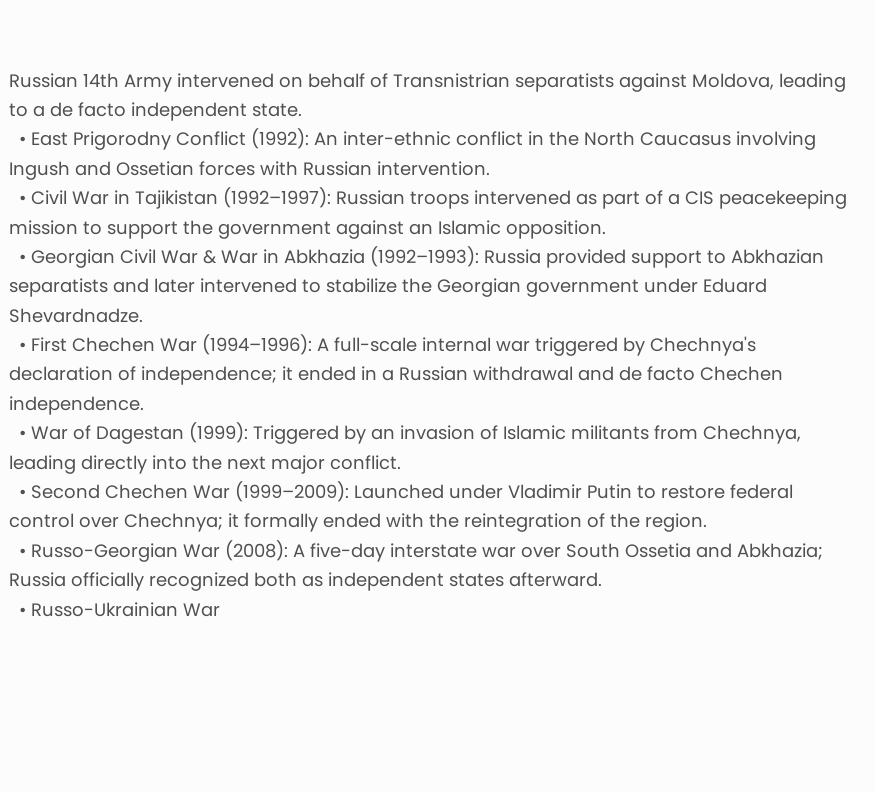Russian 14th Army intervened on behalf of Transnistrian separatists against Moldova, leading to a de facto independent state.
  • East Prigorodny Conflict (1992): An inter-ethnic conflict in the North Caucasus involving Ingush and Ossetian forces with Russian intervention.
  • Civil War in Tajikistan (1992–1997): Russian troops intervened as part of a CIS peacekeeping mission to support the government against an Islamic opposition.
  • Georgian Civil War & War in Abkhazia (1992–1993): Russia provided support to Abkhazian separatists and later intervened to stabilize the Georgian government under Eduard Shevardnadze.
  • First Chechen War (1994–1996): A full-scale internal war triggered by Chechnya's declaration of independence; it ended in a Russian withdrawal and de facto Chechen independence.
  • War of Dagestan (1999): Triggered by an invasion of Islamic militants from Chechnya, leading directly into the next major conflict.
  • Second Chechen War (1999–2009): Launched under Vladimir Putin to restore federal control over Chechnya; it formally ended with the reintegration of the region.
  • Russo-Georgian War (2008): A five-day interstate war over South Ossetia and Abkhazia; Russia officially recognized both as independent states afterward.
  • Russo-Ukrainian War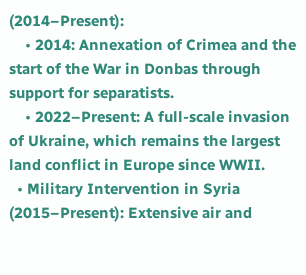(2014–Present):
    • 2014: Annexation of Crimea and the start of the War in Donbas through support for separatists.
    • 2022–Present: A full-scale invasion of Ukraine, which remains the largest land conflict in Europe since WWII.
  • Military Intervention in Syria (2015–Present): Extensive air and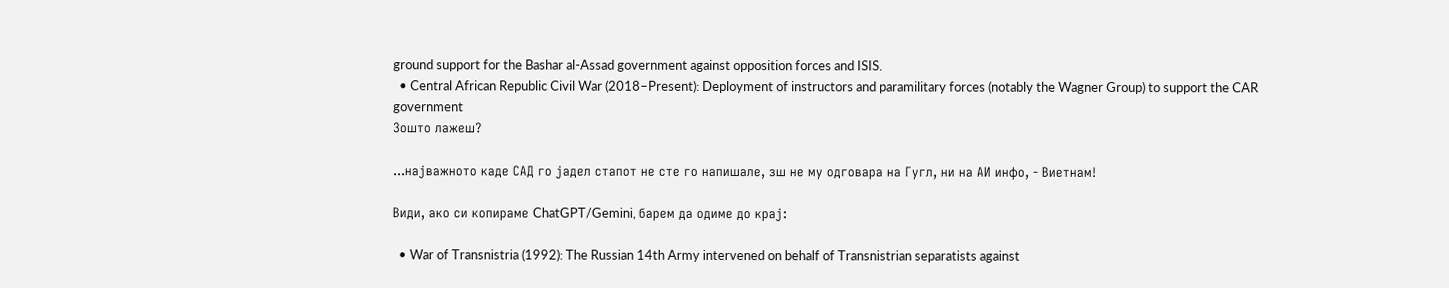ground support for the Bashar al-Assad government against opposition forces and ISIS.
  • Central African Republic Civil War (2018–Present): Deployment of instructors and paramilitary forces (notably the Wagner Group) to support the CAR government
Зошто лажеш?

...најважното каде САД го јадел стапот не сте го напишале, зш не му одговара на Гугл, ни на АИ инфо, - Виетнам!

Види, ако си копираме ChatGPT/Gemini, барем да одиме до крај:

  • War of Transnistria (1992): The Russian 14th Army intervened on behalf of Transnistrian separatists against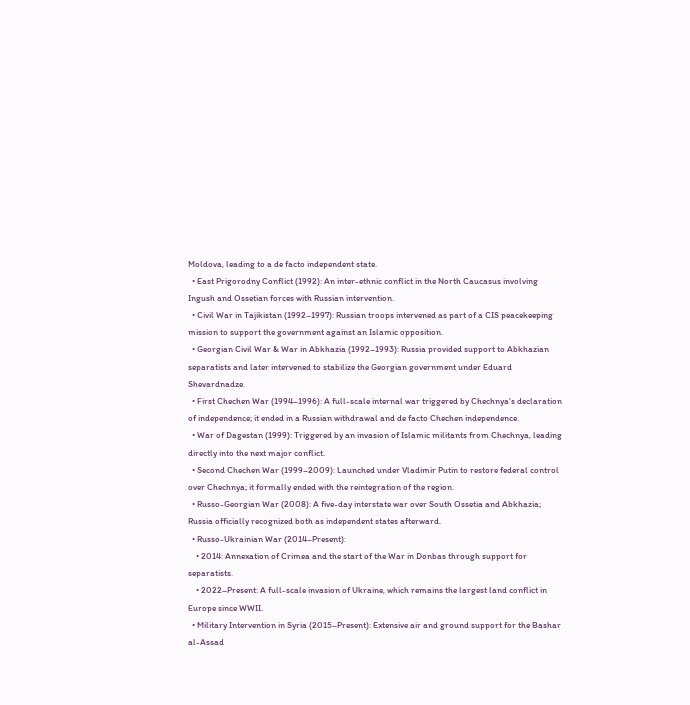Moldova, leading to a de facto independent state.
  • East Prigorodny Conflict (1992): An inter-ethnic conflict in the North Caucasus involving Ingush and Ossetian forces with Russian intervention.
  • Civil War in Tajikistan (1992–1997): Russian troops intervened as part of a CIS peacekeeping mission to support the government against an Islamic opposition.
  • Georgian Civil War & War in Abkhazia (1992–1993): Russia provided support to Abkhazian separatists and later intervened to stabilize the Georgian government under Eduard Shevardnadze.
  • First Chechen War (1994–1996): A full-scale internal war triggered by Chechnya's declaration of independence; it ended in a Russian withdrawal and de facto Chechen independence.
  • War of Dagestan (1999): Triggered by an invasion of Islamic militants from Chechnya, leading directly into the next major conflict.
  • Second Chechen War (1999–2009): Launched under Vladimir Putin to restore federal control over Chechnya; it formally ended with the reintegration of the region.
  • Russo-Georgian War (2008): A five-day interstate war over South Ossetia and Abkhazia; Russia officially recognized both as independent states afterward.
  • Russo-Ukrainian War (2014–Present):
    • 2014: Annexation of Crimea and the start of the War in Donbas through support for separatists.
    • 2022–Present: A full-scale invasion of Ukraine, which remains the largest land conflict in Europe since WWII.
  • Military Intervention in Syria (2015–Present): Extensive air and ground support for the Bashar al-Assad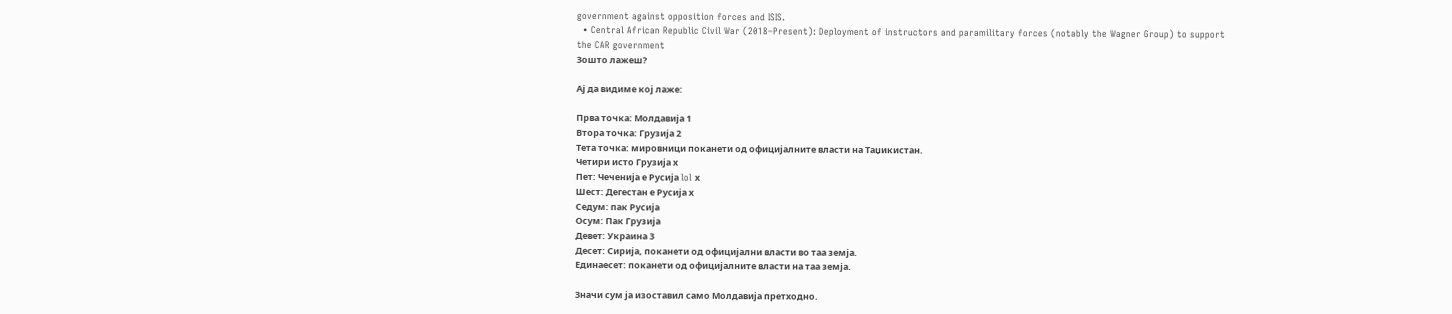government against opposition forces and ISIS.
  • Central African Republic Civil War (2018–Present): Deployment of instructors and paramilitary forces (notably the Wagner Group) to support the CAR government
Зошто лажеш?

Ај да видиме кој лаже:

Прва точка: Молдавија 1
Втора точка: Грузија 2
Тета точка: мировници поканети од официјалните власти на Таџикистан.
Четири исто Грузија х
Пет: Чеченија е Русија lol х
Шест: Дегестан е Русија х
Седум: пак Русија
Осум: Пак Грузија
Девет: Украина 3
Десет: Сирија, поканети од официјални власти во таа земја.
Единаесет: поканети од официјалните власти на таа земја.

Значи сум ја изоставил само Молдавија претходно.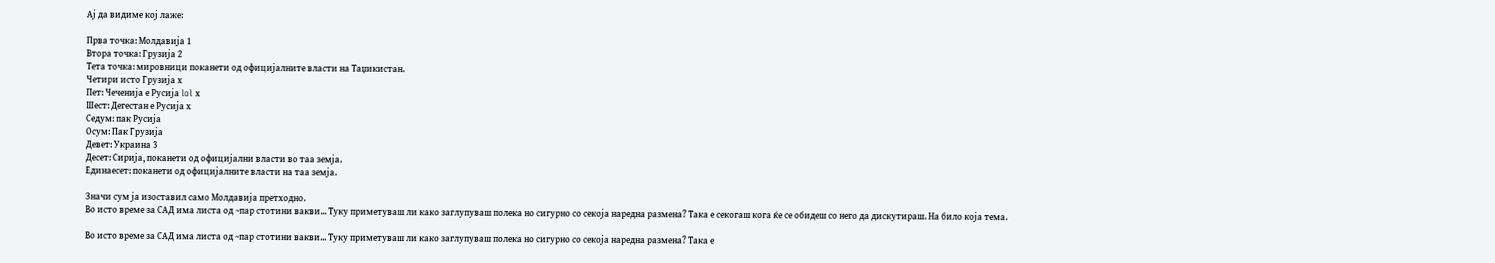Ај да видиме кој лаже:

Прва точка: Молдавија 1
Втора точка: Грузија 2
Тета точка: мировници поканети од официјалните власти на Таџикистан.
Четири исто Грузија х
Пет: Чеченија е Русија lol х
Шест: Дегестан е Русија х
Седум: пак Русија
Осум: Пак Грузија
Девет: Украина 3
Десет: Сирија, поканети од официјални власти во таа земја.
Единаесет: поканети од официјалните власти на таа земја.

Значи сум ја изоставил само Молдавија претходно.
Во исто време за САД има листа од ~пар стотини вакви... Туку приметуваш ли како заглупуваш полека но сигурно со секоја наредна размена? Така е секогаш кога ќе се обидеш со него да дискутираш. На било која тема.

Во исто време за САД има листа од ~пар стотини вакви... Туку приметуваш ли како заглупуваш полека но сигурно со секоја наредна размена? Така е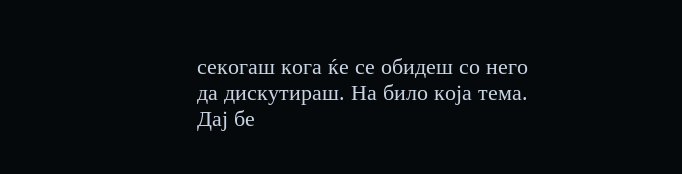секогаш кога ќе се обидеш со него да дискутираш. На било која тема.
Дај бе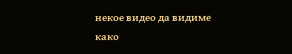некое видео да видиме како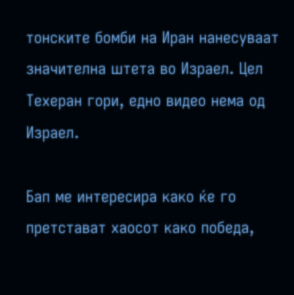тонските бомби на Иран нанесуваат значителна штета во Израел. Цел Техеран гори, едно видео нема од Израел.

Бап ме интересира како ќе го претстават хаосот како победа,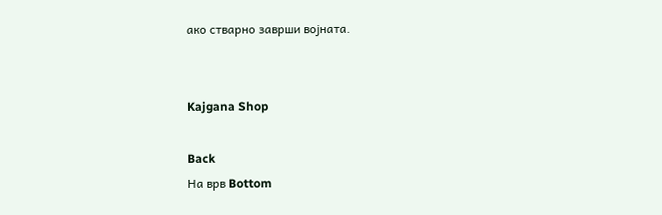ако стварно заврши војната.


Kajgana Shop

Back
На врв Bottom